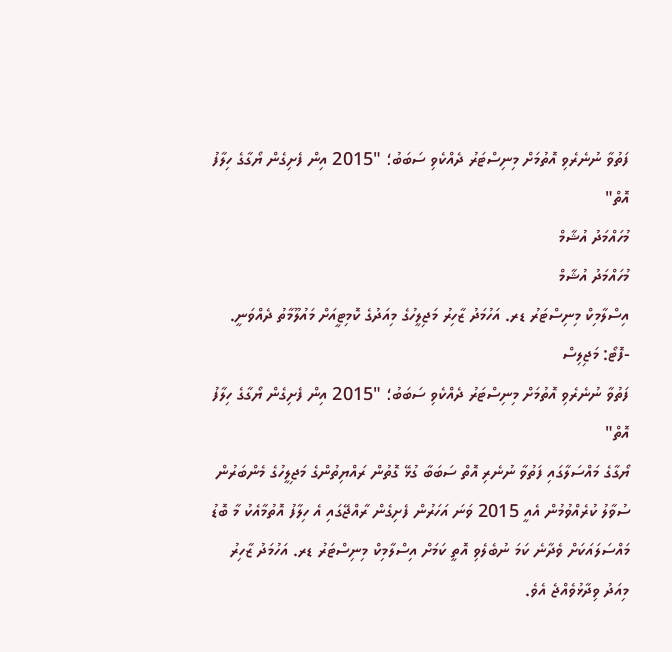ފަތުވާ ނުނެރެވި އޮތުމަށް މިނިސްޓަރު ދެއްކެވި ސަބަބު؛ "2015 އިން ފެށިގެން ޔޯގާގެ ހިލާފު އޮތް"
މުހައްމަދު އުޝާމް
މުހައްމަދު އުޝާމް
އިސްލާމިކް މިނިސްޓަރު ޑރ. އަހުމަދު ޒާހިރު މަޖިލީހުގެ މިއަދުގެ ކޮމިޓީއަށް މައުލޫމާތު ދެއްވަނީ. -ފޮޓޯ: މަޖިލިސް
ފަތުވާ ނުނެރެވި އޮތުމަށް މިނިސްޓަރު ދެއްކެވި ސަބަބު؛ "2015 އިން ފެށިގެން ޔޯގާގެ ހިލާފު އޮތް"
ޔޯގާގެ މައްސަލާގައި ފަތުވާ ނުނެރި އޮތް ސަބަބާ ގުޅޭ ގޮތުން ރައްޔިތުންގެ މަޖިލީހުގެ މެންބަރުން ސުވާލު ކުރެއްވުމުން އެއީ 2015 ވަނަ އަހަރުން ފެށިގެން ރާއްޖޭގައި އެ ހިލާފު އޮތުމާއެކު މާ ބޮޑު މައްސަލައަކަށް ވެދާނެ ކަމަ ނުބެލެވި އޮތީ ކަމަށް އިސްލާމިކް މިނިސްޓަރު ޑރ. އަހުމަދު ޒާހިރު މިއަދު ވިދާޅުވެއްޖެ އެވެ.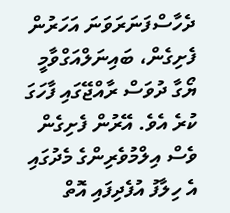ދެހާސްފަނަރަވަނަ އަހަރުން ފެށިގެން، ބައިނަލްއަގްވާމީ ޔޯގާ ދުވަސް ރާއްޖޭގައި ފާހަގަ ކުރެ އެވެ. އޭރުން ފެށިގެން ވެސް އިލްމުވެރިންގެ މެދުގައި އެ ހިލާފު އުފެދިފައި އޮތް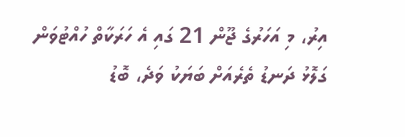އިރު، މި އަހަރުގެ ޖޫން 21 ގައި އެ ހަރަކާތް ހުއްޓުވަން ގަލޮޅު ދަނޑު ތެރެއަށް ބަޔަކު ވަދެ، ބޮޑު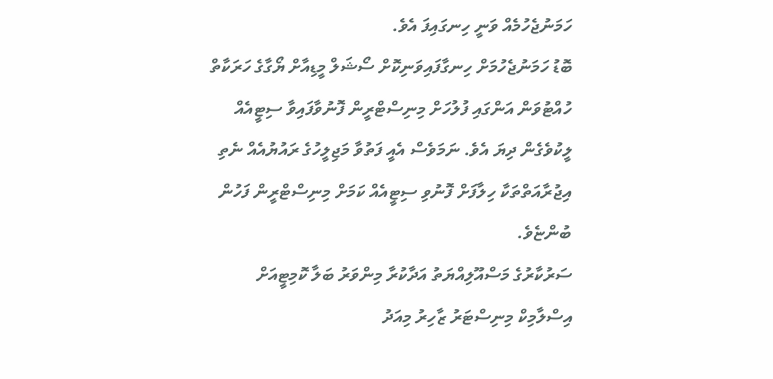ހަމަނުޖެހުމެއް ވަނީ ހިނގައިފަ އެވެ.
ބޮޑު ހަމަނުޖެހުމަށް ހިނގާފައިވަނިކޮށް ސޯޝަލް މީޑިއާށް ޔޯގާގެ ހަރަކާތް ހުއްޓުވަން އަންގައި ފުލުހަށް މިނިސްޓްރީން ފޮނުވާފައިވާ ސިޓީއެއް ލީކުވެގެން ދިޔަ އެވެ. ނަމަވެސް އެއީ ފަތުވާ މަޖިލީހުގެ ރައުޔުއެއް ނެތި އިޖުރާއަތްތަކާ ހިލާފަށް ފޮނުވި ސިޓީއެއް ކަމަށް މިނިސްޓްރީން ފަހުން ބުންޏެވެ.
ސަރުކާރުގެ މަސްއޫލިއްޔަތު އަދާކުރާ މިންވަރު ބަލާ ކޮމިޓީއަށް އިސްލާމިކް މިނިސްޓަރު ޒާހިރު މިއަދު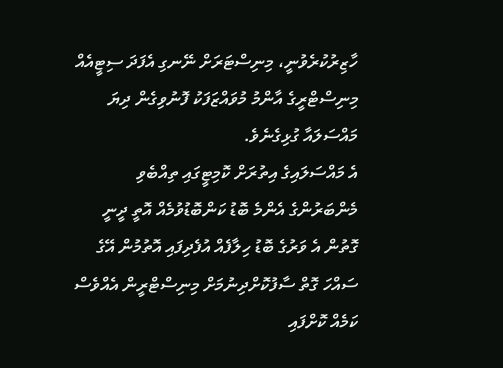ހާޒިރުކުރެވުނީ، މިނިސްޓަރަށް ނޭނގި އެފަދަ ސިޓީއެއް މިނިސްޓްރީގެ އާންމު މުވައްޒަފަކު ފޮނުވިގެން ދިޔަ މައްސަލައާ ގުޅިގެނެވެ.
އެ މައްސަލައިގެ އިތުރަށް ކޮމިޓީގައި ތިއްބެވި މެންބަރުންގެ އެންމެ ބޮޑު ކަންބޮޑުވުމެއް އޮތީ ދީނީ ގޮތުން އެ ވަރުގެ ބޮޑު ހިލާފެއް އުފެދިފައި އޮތުމުން އޭގެ ސައްހަ ގޮތް ސާފުކޮށްދިނުމަށް މިނިސްޓްރީން އެއްވެސް ކަމެއް ކޮށްފައި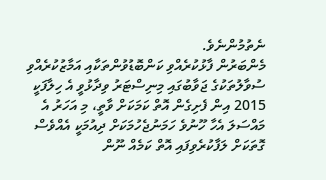ނެތުމުންނެވެ.
މެންބަރުން ފާޅުކުރެއްވި ކަންބޮޑުވުންތަކާއި އަމާޒުކުރެއްވި ސުވާލުތަކުގެ ޖަވާބުގައި މިނިސްޓަރު ވިދާޅުވީ އެ ހިލާފަކީ 2015 އިން ފެށިގެން އޮތް ކަމަކަށް ވާތީ، މި އަހަރު އެ މައްސަލަ އެހާ ހޫނުވެ ހަމަނުޖެހުމަކަށް ދިއުމަކީ އެއްވެސް ގޮތަކަށް ލަފާކުރެވިފައި އޮތް ކަމެއް ނޫން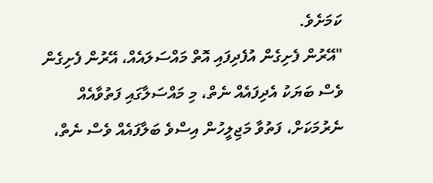ކަމަށެވެ.
"އޭރުން ފެށިގެން އުފެދިފައި އޮތް މައްސަލައެއް، އޭރުން ފެށިގެން ވެސް ބަޔަކު އެދިފައެއް ނެތް، މި މައްސަލާގައި ފަތުވާއެއް ނެރުމަކަށް، ފަތުވާ މަޖިލީހުން އިސްވެ ބަލާފައެއް ވެސް ނެތް،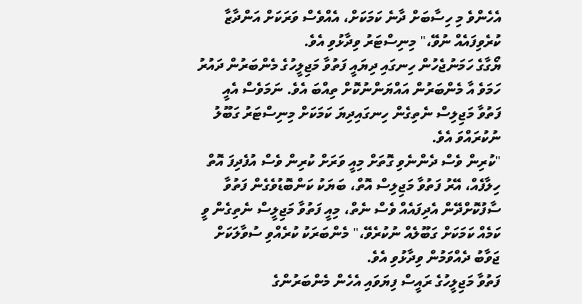އެހެންވެ މި ހިސާބަށް ދާނެ ކަމަކަށް، އެއްވެސް ވަރަކަށް އަންދާޒާ ކުރެވިފައެއް ނުވޭ،" މިނިސްޓަރު ވިދާޅުވި އެވެ.
ޔޯގާގެ ހަމަނުޖެހުން ހިނގައި ދިޔައީ ފަތުވާ މަޖިލީހުގެ މެންބަރުން ދައުރު ހަމަވެ އާ މެންބަރުން އައްޔަންނުކޮށް ތިއްބަ އެވެ. ނަމަވެސް އެއީ ފަތުވާ މަޖިލިސް ނެތިގެން ހިނގައިދިޔަ ކަމަކަށް މިނިސްޓަރު ގަބޫލު ނުކުރައްވަ އެވެ.
"ކުރިން ވެސް ދެންނެވި ގޮތަށް މިއީ ވަރަށް ކުރިން ވެސް އުފެދިފަ އޮތް ހިލާފެއް، އޭރު ފަތުވާ މަޖިލިސް އޮތް، ބަޔަކު ކަންބޮޑުވެގެން ފަތުވާ ސާފުކޮށްދޭން އެދިފައެއް ވެސް ނެތް، މިއީ ފަތުވާ މަޖިލީސް ނެތިގެން ވީ ކަމެއް ކަމަކަށް ގަބޫލެއް ނުކުރެވޭ،" މެންބަރަކު ކުރެއްވި ސުވާލަކަށް ޖަވާބު ދެއްވަމުން ވިދާޅުވި އެވެ.
ފަތުވާ މަޖިލީހުގެ ރައީސް ފިޔަވައި އެހެން މެންބަރުންގެ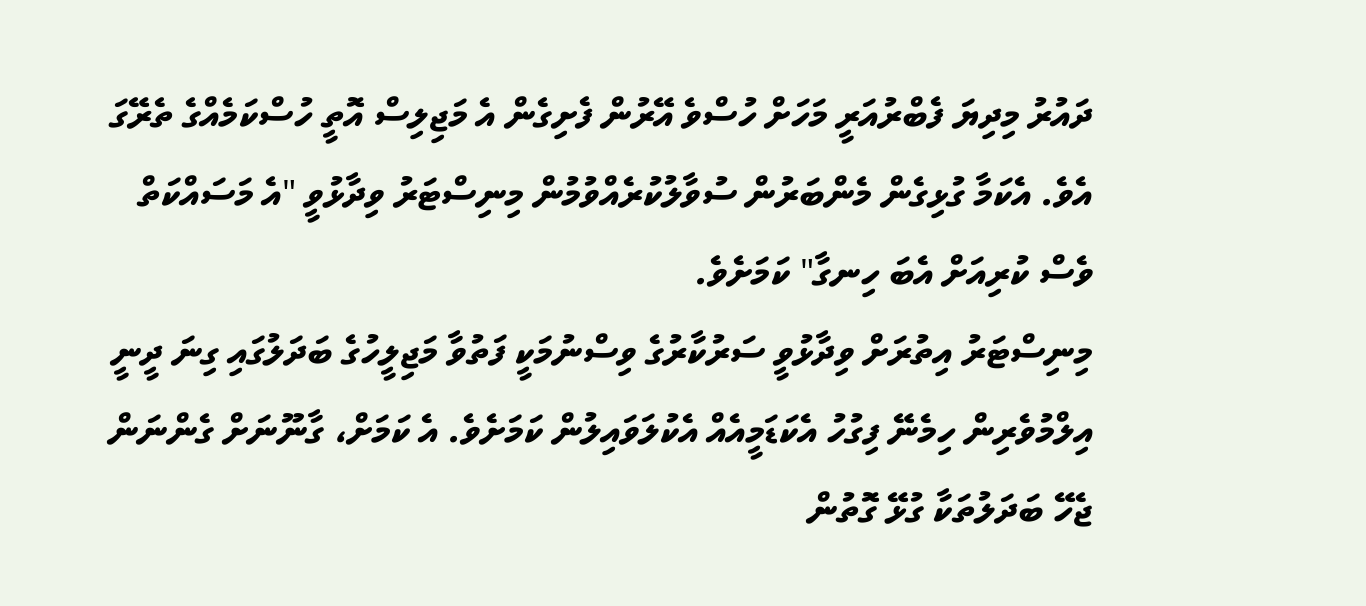ދައުރު މިދިޔަ ފެބްރުއަރީ މަހަށް ހުސްވެ އޭރުން ފެށިގެން އެ މަޖިލިސް އޮތީ ހުސްކަމެއްގެ ތެރޭގަ އެވެ. އެކަމާ ގުޅިގެން މެންބަރުން ސުވާލުކުރެއްވުމުން މިނިސްޓަރު ވިދާޅުވީ "އެ މަސައްކަތް ވެސް ކުރިއަށް އެބަ ހިނގާ" ކަމަށެވެ.
މިނިސްޓަރު އިތުރަށް ވިދާޅުވީ ސަރުކާރުގެ ވިސްނުމަކީ ފަތުވާ މަޖިލީހުގެ ބަދަލުގައި ގިނަ ދީނީ އިލްމުވެރިން ހިމެނޭ ފިގުހު އެކަޑަމީއެއް އެކުލަވައިލުން ކަމަށެވެ. އެ ކަމަށް، ގާނޫނަށް ގެންނަން ޖެހޭ ބަދަލުތަކާ ގުޅޭ ގޮތުން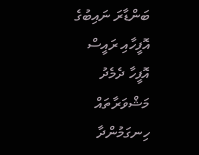ބަންޑާރަ ނައިބުގެ އޮފީހާއި ރައީސް އޮފީހާ ދެމެދު މަޝްވަރާތައް ހިނގަމުންދާ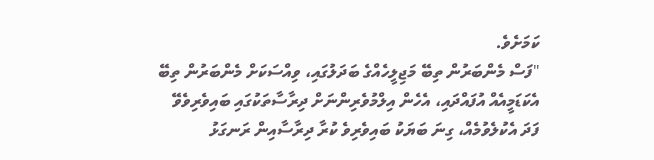ކަމަށެވެ.
"ފަސް މެންބަރުން ތިބޭ މަޖިލީހެއްގެ ބަދަލުގައި، ވިއްސަކަށް މެންބަރުން ތިބޭ އެކަޑަމީއެއް އުފައްދައި، އެހެން އިލްމުވެރިންނަށް ދިރާސާތަކުގައި ބައިވެރިވެވޭ ފަދަ އެކުލެވުމެއް، ގިނަ ބަޔަކު ބައިވެރިވެ ކުރާ ދިރާސާއިން ރަނގަޅު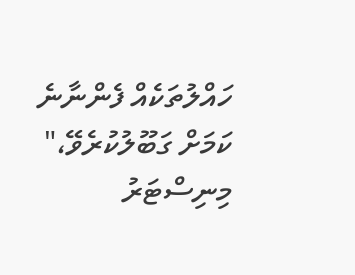ހައްލުތަކެއް ފެންނާނެ ކަމަށް ގަބޫލުކުރެވޭ،" މިނިސްޓަރު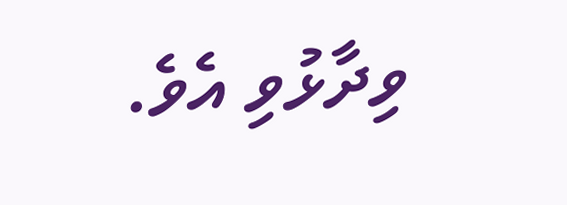ވިދާޅުވި އެވެ.